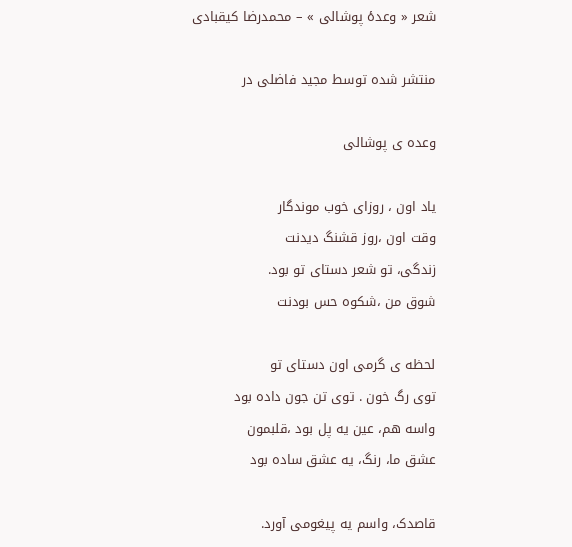شعر « وعدۀ پوشالی » – محمدرضا کیقبادی

منتشر شده توسط مجید فاضلی در

وعده ی پوشالی

یاد اون ، روزای خوب موندگار
وقت اون ،روز قشنگ دیدنت
زندگی، تو شعر دستای تو بود.
شوق من ،شکوه حس بودنت

لحظه ی گرمی اون دستای تو
توی رگ خون . توی تن جون داده بود
واسه هم، عین یه پل بود ،قلبمون
عشق ما، رنگ، یه عشق ساده بود

قاصدک، واسم یه پیغومی آورد.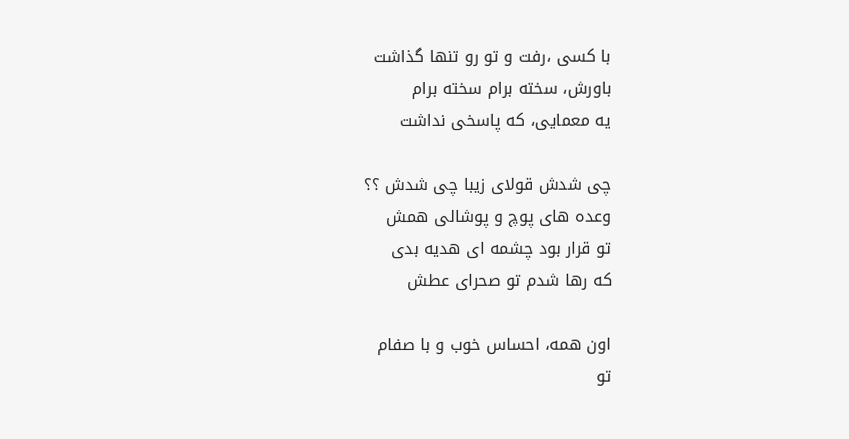با کسی ،رفت و تو رو تنها گذاشت
باورش، سخته برام سخته برام
یه معمایی، که پاسخی نداشت

چی شدش قولای زیبا چی شدش ؟؟
وعده های پوچ و پوشالی همش
تو قرار بود چشمه ای هدیه بدی
که رها شدم تو صحرای عطش

اون همه، احساس خوب و با صفام
تو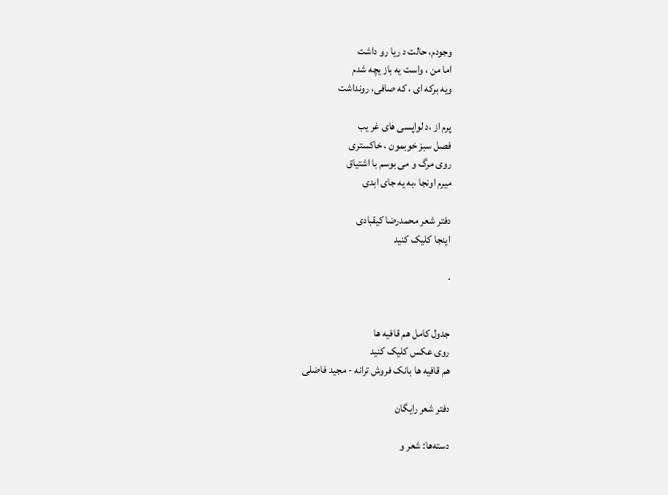وجودم، حالت د ریا رو داشت
اما من ، واست یه باز یچه شدم
ویه برکه ای ، که صافی، رونداشت

پرم از ،د لواپسی های غر یب
فصل سبز خوبمون ، خاکستری
روی مرگ و می بوسم با اشتیاق
میرم اونجا ،به یه جای ابدی

دفتر شعر محمدرضا کیقبادی
اینجا کلیک کنید

.


جدول کامل هم قافیه ها
روی عکس کلیک کنید
هم قافیه ها بانک فروش ترانه - مجید فاضلی

دفتر شعر رایگان

دسته‌ها: شعر و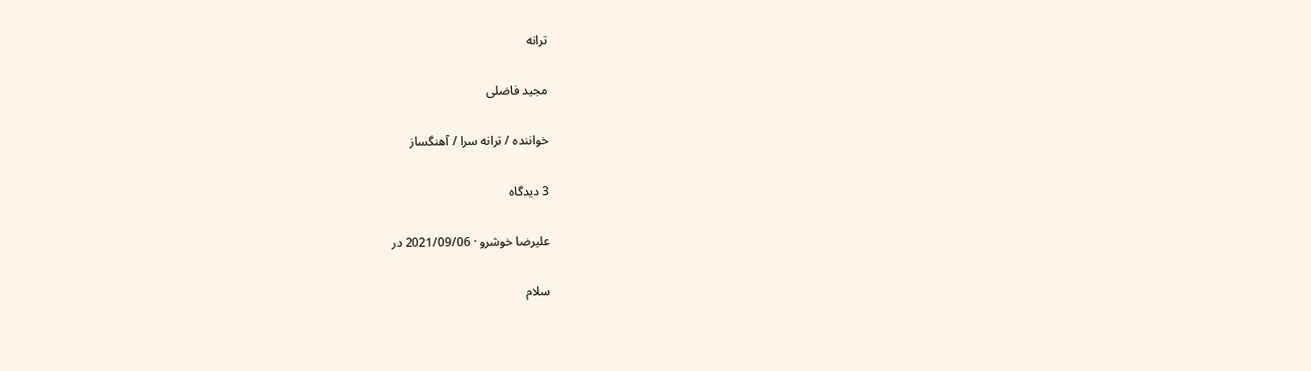ترانه

مجید فاضلی

خواننده / ترانه سرا / آهنگساز

3 دیدگاه

علیرضا خوشرو · 2021/09/06 در

سلام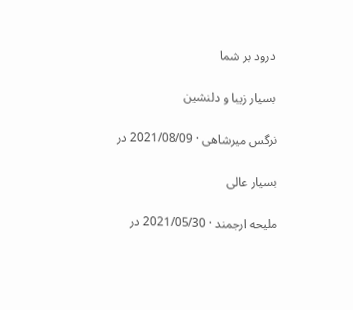درود بر شما

بسیار زیبا و دلنشین

نرگس میرشاهی · 2021/08/09 در

بسیار عالی

ملیحه ارجمند · 2021/05/30 در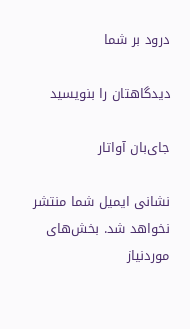درود بر شما

دیدگاهتان را بنویسید

جای‌بان آواتار

نشانی ایمیل شما منتشر نخواهد شد. بخش‌های موردنیاز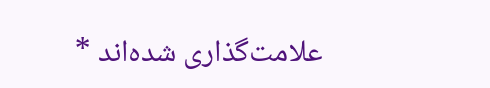علامت‌گذاری شده‌اند *